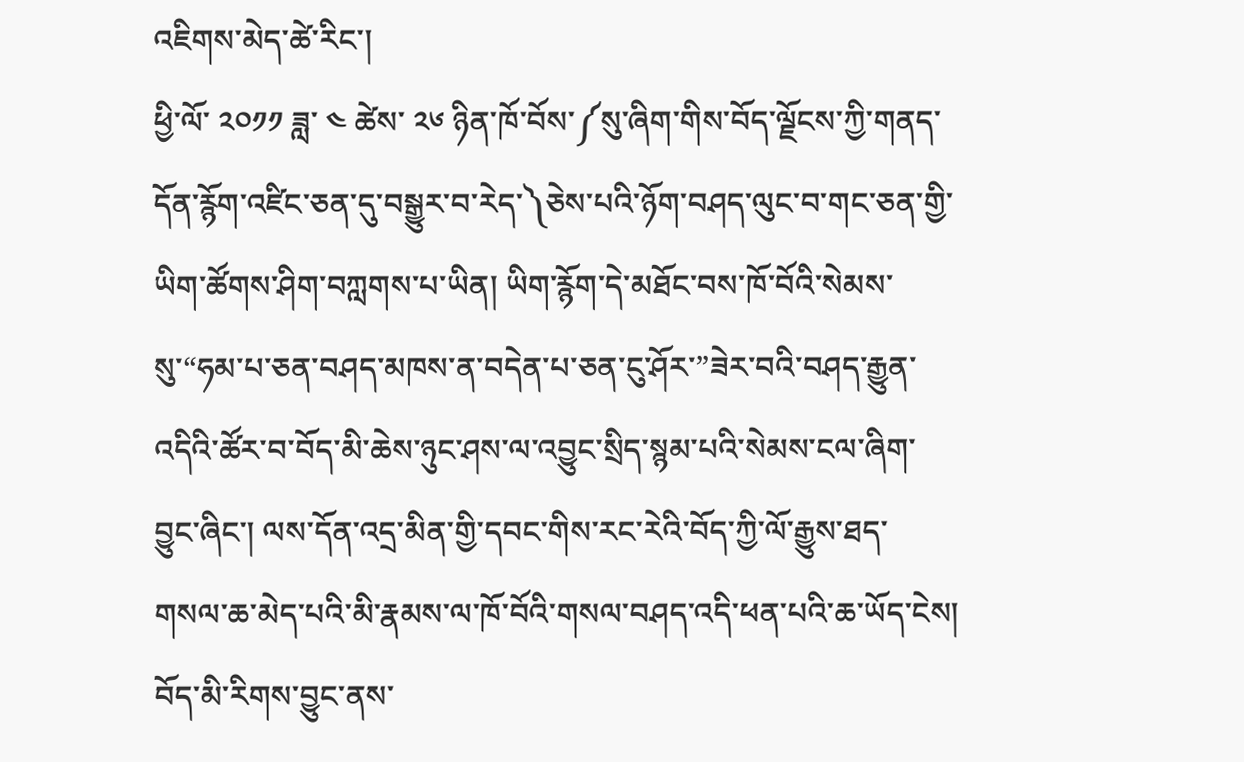འཇིགས་མེད་ཚེ་རིང་།
ཕྱི་ལོ་ ༢༠༡༡ ཟླ་ ༤ ཚེས་ ༢༦ ཉིན་ཁོ་བོས་༼སུ་ཞིག་གིས་བོད་ལྗོངས་ཀྱི་གནད་དོན་རྙོག་འཛིང་ཅན་དུ་བསྒྱུར་བ་རེད་༽ཅེས་པའི་ཉོག་བཤད་ལུང་བ་གང་ཅན་གྱི་ཡིག་ཚོགས་ཤིག་བཀླགས་པ་ཡིན། ཡིག་རྙོག་དེ་མཐོང་བས་ཁོ་བོའི་སེམས་སུ་“ཧམ་པ་ཅན་བཤད་མཁས་ན་བདེན་པ་ཅན་ངུ་ཤོར་”ཟེར་བའི་བཤད་རྒྱུན་འདིའི་ཚོར་བ་བོད་མི་ཆེས་ཉུང་ཤས་ལ་འབྱུང་སྲིད་སྙམ་པའི་སེམས་ངལ་ཞིག་བྱུང་ཞིང་། ལས་དོན་འདྲ་མིན་གྱི་དབང་གིས་རང་རེའི་བོད་ཀྱི་ལོ་རྒྱུས་ཐད་གསལ་ཆ་མེད་པའི་མི་རྣམས་ལ་ཁོ་བོའི་གསལ་བཤད་འདི་ཕན་པའི་ཆ་ཡོད་ངེས།
བོད་མི་རིགས་བྱུང་ནས་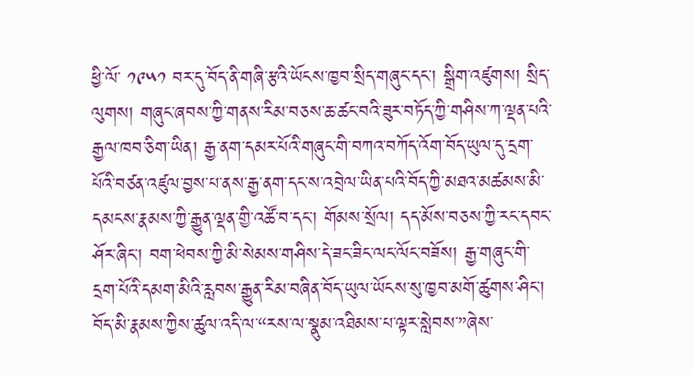ཕྱི་ལོ་ ༡༩༥༡ བར་དུ་བོད་ནི་གཞི་རྩའི་ཡོངས་ཁྱབ་སྲིད་གཞུང་དང་། སྒྲིག་འཛུགས། སྲིད་ལུགས། གཞུང་ཞབས་ཀྱི་གནས་རིམ་བཅས་ཆ་ཚང་བའི་ཟུར་བཏོད་ཀྱི་གཤིས་ཀ་ལྡན་པའི་རྒྱལ་ཁབ་ཅིག་ཡིན། རྒྱ་ནག་དམར་པོའི་གཞུང་གི་བཀའ་བཀོད་འོག་བོད་ཡུལ་དུ་དྲག་པོའི་བཙན་འཛུལ་བྱས་པ་ནས་རྒྱ་ནག་དང་ས་འབྲེལ་ཡིན་པའི་བོད་ཀྱི་མཐའ་མཚམས་མི་དམངས་རྣམས་ཀྱི་རྒྱུན་ལྡན་གྱི་འཚོ་བ་དང་། གོམས་སྲོལ། དད་མོས་བཅས་ཀྱི་རང་དབང་ཤོར་ཞིང་། བག་ཕེབས་ཀྱི་མི་སེམས་གཤིས་དེ་ཟང་ཟིང་ལང་ལོང་བཟོས། རྒྱ་གཞུང་གི་དྲག་པོའི་དམག་མིའི་རླབས་རྒྱུན་རིམ་བཞིན་བོད་ཡུལ་ཡོངས་སུ་ཁྱབ་མགོ་ཚུགས་ཤིང་། བོད་མི་རྣམས་ཀྱིས་ཚུལ་འདི་ལ་“རས་ལ་སྣུམ་འཐིམས་པ་ལྟར་སླེབས་”ཞེས་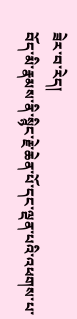ཟེར་བ་རེད།
བོད་མི་རྣམས་ནི་སྙིང་རྗེ་ཆེན་པོ་དང་ལྡན་པའི་འཕགས་པ་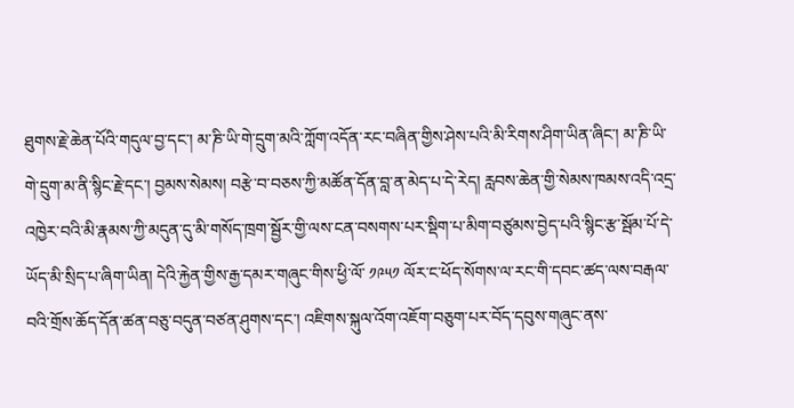ཐུགས་རྗེ་ཆེན་པོའི་གདུལ་བྱ་དང་། མ་ཎི་ཡི་གེ་དྲུག་མའི་ཀློག་འདོན་རང་བཞིན་གྱིས་ཤེས་པའི་མི་རིགས་ཤིག་ཡིན་ཞིང་། མ་ཎི་ཡི་གེ་དྲུག་མ་ནི་སྙིང་རྗེ་དང་། བྱམས་སེམས། བརྩེ་བ་བཅས་ཀྱི་མཚོན་དོན་བླ་ན་མེད་པ་དེ་རེད། རླབས་ཆེན་གྱི་སེམས་ཁམས་འདི་འདྲ་འཁྱེར་བའི་མི་རྣམས་ཀྱི་མདུན་དུ་མི་གསོད་ཁྲག་སྦྱོར་གྱི་ལས་ངན་བསགས་པར་སྡིག་པ་མིག་བཙུམས་བྱེད་པའི་སྙིང་རྩ་སྦོམ་པོ་དེ་ཡོད་མི་སྲིད་པ་ཞིག་ཡིན། དེའི་རྐྱེན་གྱིས་རྒྱ་དམར་གཞུང་གིས་ཕྱི་ལོ་ ༡༩༥༡ ལོར་ང་ཕོད་སོགས་ལ་རང་གི་དབང་ཚད་ལས་བརྒལ་བའི་གྲོས་ཆོད་དོན་ཚན་བཅུ་བདུན་བཙན་ཤུགས་དང་། འཇིགས་སྐུལ་འོག་འཇོག་བཅུག་པར་བོད་དབུས་གཞུང་ནས་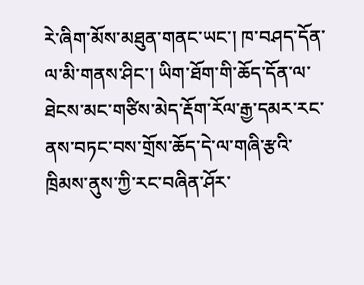རེ་ཞིག་མོས་མཐུན་གནང་ཡང་། ཁ་བཤད་དོན་ལ་མི་གནས་ཤིང་། ཡིག་ཐོག་གི་ཆོད་དོན་ལ་ཐེངས་མང་གཙིས་མེད་རྡོག་རོལ་རྒྱ་དམར་རང་ནས་བཏང་བས་གྲོས་ཆོད་དེ་ལ་གཞི་རྩའི་ཁྲིམས་ནུས་ཀྱི་རང་བཞིན་ཤོར་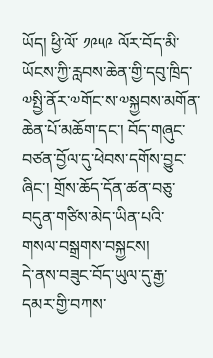ཡོད། ཕྱི་ལོ་ ༡༩༥༩ ལོར་བོད་མི་ཡོངས་ཀྱི་རླབས་ཆེན་གྱི་དབུ་ཁྲིད་༧སྤྱི་ནོར་༧གོང་ས་༧སྐྱབས་མགོན་ཆེན་པོ་མཆོག་དང་། བོད་གཞུང་བཙན་བྱོལ་དུ་ཕེབས་དགོས་བྱུང་ཞིང་། གྲོས་ཆོད་དོན་ཚན་བཅུ་བདུན་གཙིས་མེད་ཡིན་པའི་གསལ་བསྒྲགས་བསྐྱངས།
དེ་ནས་བཟུང་བོད་ཡུལ་དུ་རྒྱ་དམར་གྱི་བཀས་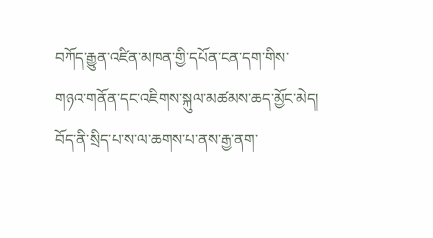བཀོད་རྒྱུན་འཛིན་མཁན་གྱི་དཔོན་ངན་དག་གིས་གཉའ་གནོན་དང་འཇིགས་སྐུལ་མཚམས་ཆད་མྱོང་མེད། བོད་ནི་སྲིད་པ་ས་ལ་ཆགས་པ་ནས་རྒྱ་ནག་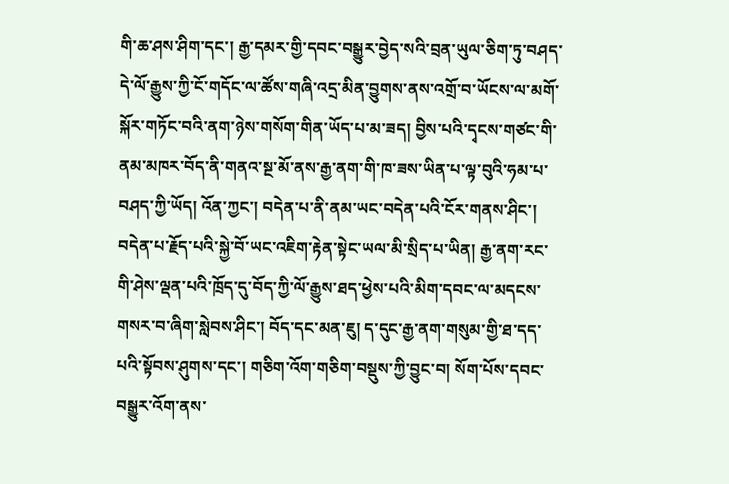གི་ཆ་ཤས་ཤིག་དང་། རྒྱ་དམར་གྱི་དབང་བསྒྱུར་བྱེད་སའི་བྲན་ཡུལ་ཅིག་ཏུ་བཤད་དེ་ལོ་རྒྱུས་ཀྱི་ངོ་གདོང་ལ་ཚོས་གཞི་འདྲ་མིན་བྱུགས་ནས་འགྲོ་བ་ཡོངས་ལ་མགོ་སྐོར་གཏོང་བའི་ནག་ཉེས་གསོག་གིན་ཡོད་པ་མ་ཟད། བྱིས་པའི་དྭངས་གཙང་གི་ནམ་མཁར་བོད་ནི་གནའ་སྔ་མོ་ནས་རྒྱ་ནག་གི་ཁ་ཟས་ཡིན་པ་ལྟ་བུའི་ཧམ་པ་བཤད་ཀྱི་ཡོད། འོན་ཀྱང་། བདེན་པ་ནི་ནམ་ཡང་བདེན་པའི་ངོར་གནས་ཤིང་། བདེན་པ་རྗོད་པའི་སྐྱེ་བོ་ཡང་འཇིག་རྟེན་སྟེང་ཡལ་མི་སྲིད་པ་ཡིན། རྒྱ་ནག་རང་གི་ཤེས་ལྡན་པའི་ཁྲོད་དུ་བོད་ཀྱི་ལོ་རྒྱུས་ཐད་ཕྱེས་པའི་མིག་དབང་ལ་མདངས་གསར་བ་ཞིག་སླེབས་ཤིང་། བོད་དང་མན་ཇུ། ད་དུང་རྒྱ་ནག་གསུམ་གྱི་ཐ་དད་པའི་སྟོབས་ཤུགས་དང་། གཅིག་འོག་གཅིག་བསྡུས་ཀྱི་བྱུང་བ། སོག་པོས་དབང་བསྒྱུར་འོག་ནས་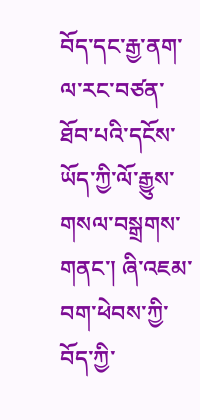བོད་དང་རྒྱ་ནག་ལ་རང་བཙན་ཐོབ་པའི་དངོས་ཡོད་ཀྱི་ལོ་རྒྱུས་གསལ་བསྒྲགས་གནང་། ཞི་འཇམ་བག་ཕེབས་ཀྱི་བོད་ཀྱི་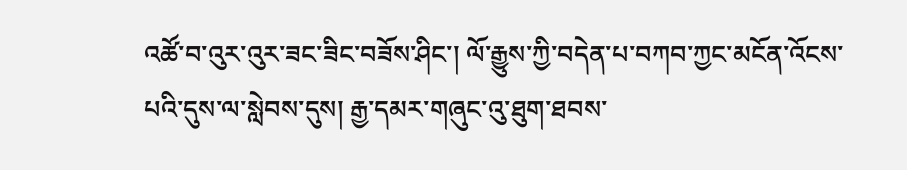འཚོ་བ་འུར་འུར་ཟང་ཟིང་བཟོས་ཤིང་། ལོ་རྒྱུས་ཀྱི་བདེན་པ་བཀབ་ཀྱང་མངོན་འོངས་པའི་དུས་ལ་སླེབས་དུས། རྒྱ་དམར་གཞུང་འུ་ཐུག་ཐབས་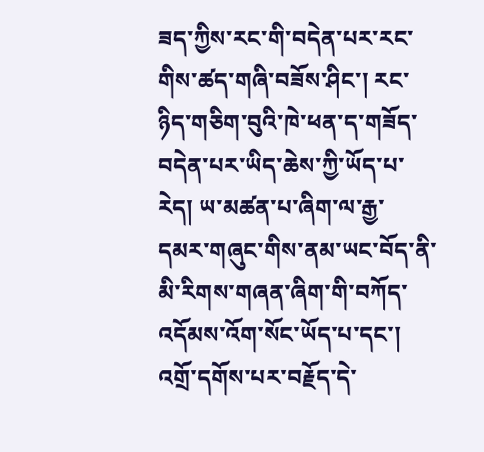ཟད་ཀྱིས་རང་གི་བདེན་པར་རང་གིས་ཚད་གཞི་བཟོས་ཤིང་། རང་ཉིད་གཅིག་བུའི་ཁེ་ཕན་ད་གཟོད་བདེན་པར་ཡིད་ཆེས་ཀྱི་ཡོད་པ་རེད། ཡ་མཚན་པ་ཞིག་ལ་རྒྱ་དམར་གཞུང་གིས་ནམ་ཡང་བོད་ནི་མི་རིགས་གཞན་ཞིག་གི་བཀོད་འདོམས་འོག་སོང་ཡོད་པ་དང་། འགྲོ་དགོས་པར་བརྗོད་དེ་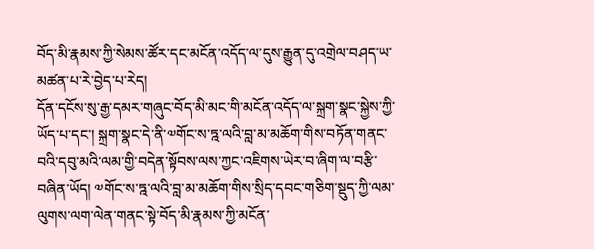བོད་མི་རྣམས་ཀྱི་སེམས་ཚོར་དང་མངོན་འདོད་ལ་དུས་རྒྱུན་དུ་འགྲེལ་བཤད་ཡ་མཚན་པ་རེ་བྱེད་པ་རེད།
དོན་དངོས་སུ་རྒྱ་དམར་གཞུང་བོད་མི་མང་གི་མངོན་འདོད་ལ་སྐྲག་སྣང་སྐྱེས་ཀྱི་ཡོད་པ་དང་། སྐྲག་སྣང་དེ་ནི་༧གོང་ས་ཏྰ་ལའི་བླ་མ་མཆོག་གིས་བཏོན་གནང་བའི་དབུ་མའི་ལམ་གྱི་བདེན་སྟོབས་ལས་ཀྱང་འཇིགས་ཡེར་བ་ཞིག་ལ་བརྩི་བཞིན་ཡོད། ༧གོང་ས་ཏྰ་ལའི་བླ་མ་མཆོག་གིས་སྲིད་དབང་གཅིག་སྡུད་ཀྱི་ལམ་ལུགས་ལག་ལེན་གནང་སྟེ་བོད་མི་རྣམས་ཀྱི་མངོན་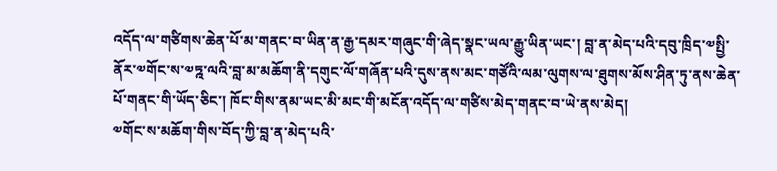འདོད་ལ་གཙིགས་ཆེན་པོ་མ་གནང་བ་ཡིན་ན་རྒྱ་དམར་གཞུང་གི་ཞེད་སྣང་ཡལ་རྒྱུ་ཡིན་ཡང་། བླ་ན་མེད་པའི་དབུ་ཁྲིད་༧སྤྱི་ནོར་༧གོང་ས་༧ཏྰ་ལའི་བླ་མ་མཆོག་ནི་དགུང་ལོ་གཞོན་པའི་དུས་ནས་མང་གཙོའི་ལམ་ལུགས་ལ་ཐུགས་མོས་ཤིན་ཏུ་ནས་ཆེན་པོ་གནང་གི་ཡོད་ཅིང་། ཁོང་གིས་ནམ་ཡང་མི་མང་གི་མངོན་འདོད་ལ་གཙིས་མེད་གནང་བ་ཡེ་ནས་མེད།
༧གོང་ས་མཆོག་གིས་བོད་ཀྱི་བླ་ན་མེད་པའི་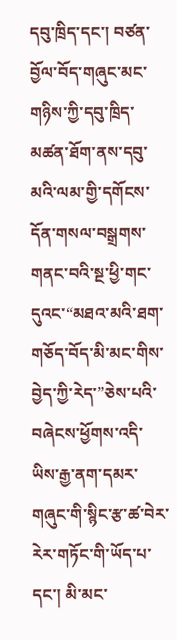དབུ་ཁྲིད་དང་། བཙན་བྱོལ་བོད་གཞུང་མང་གཉིས་ཀྱི་དབུ་ཁྲིད་མཚན་ཐོག་ནས་དབུ་མའི་ལམ་གྱི་དགོངས་དོན་གསལ་བསྒྲགས་གནང་བའི་སྔ་ཕྱི་གང་དུའང་“མཐའ་མའི་ཐག་གཅོད་བོད་མི་མང་གིས་བྱེད་ཀྱི་རེད་”ཅེས་པའི་བཞེངས་ཕྱོགས་འདི་ཡིས་རྒྱ་ནག་དམར་གཞུང་གི་སྙིང་རྩ་ཚ་བེར་རེར་གཏོང་གི་ཡོད་པ་དང་། མི་མང་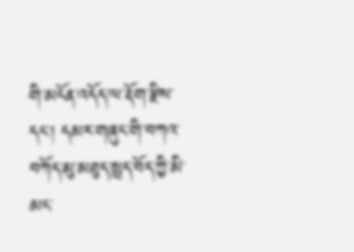གི་མངོན་འདོད་ལ་རྡོག་རྫིས་དང་། དམར་གཞུང་གི་བཀའ་བཀོད་མུ་མཐུད་སླད་བོད་ཀྱི་མི་མང་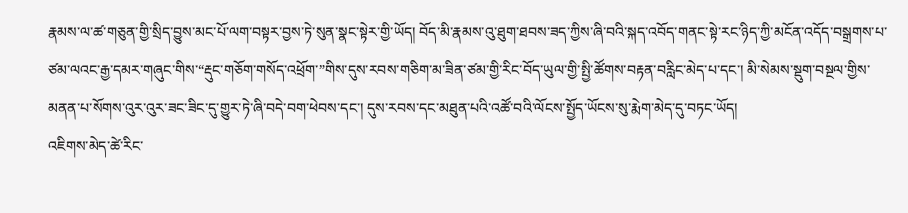རྣམས་ལ་ཚ་གཅུན་གྱི་སྲིད་བྱུས་མང་པོ་ལག་བསྟར་བྱས་ཏེ་སུན་སྣང་སྟེར་གྱི་ཡོད། བོད་མི་རྣམས་འུ་ཐུག་ཐབས་ཟད་ཀྱིས་ཞི་བའི་སྐད་འབོད་གནང་སྟེ་རང་ཉིད་ཀྱི་མངོན་འདོད་བསྒྲགས་པ་ཙམ་ལའང་རྒྱ་དམར་གཞུང་གིས་“རྡུང་གཅོག་གསོད་འཕྲོག་”གིས་དུས་རབས་གཅིག་མ་ཟིན་ཙམ་གྱི་རིང་བོད་ཡུལ་གྱི་སྤྱི་ཚོགས་བརྟན་བརླིང་མེད་པ་དང་། མི་སེམས་སྡུག་བསྔལ་གྱིས་མནན་པ་སོགས་འུར་འུར་ཟང་ཟིང་དུ་གྱུར་ཏེ་ཞི་བདེ་བག་ཕེབས་དང་། དུས་རབས་དང་མཐུན་པའི་འཚོ་བའི་ལོངས་སྤྱོད་ཡོངས་སུ་རྨེག་མེད་དུ་བཏང་ཡོད།
འཇིགས་མེད་ཚེ་རིང་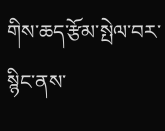གིས་ཆད་རྩོམ་སྤེལ་བར་སྙིང་ནས་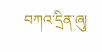བཀའ་དྲིན་ཞུ།